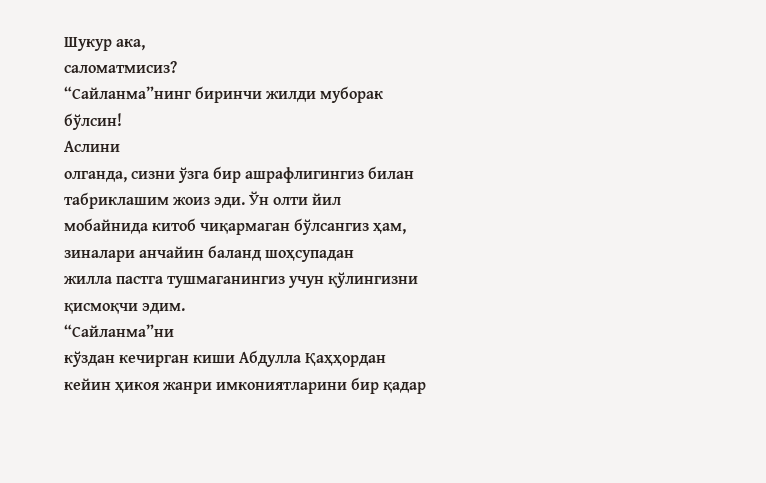Шукур ака,
саломатмисиз?
“Сайланма”нинг биринчи жилди муборак бўлсин!
Аслини
олганда, сизни ўзга бир ашрафлигингиз билан табриклашим жоиз эди. Ўн олти йил
мобайнида китоб чиқармаган бўлсангиз ҳам, зиналари анчайин баланд шоҳсупадан
жилла пастга тушмаганингиз учун қўлингизни қисмоқчи эдим.
“Сайланма”ни
кўздан кечирган киши Абдулла Қаҳҳордан кейин ҳикоя жанри имкониятларини бир қадар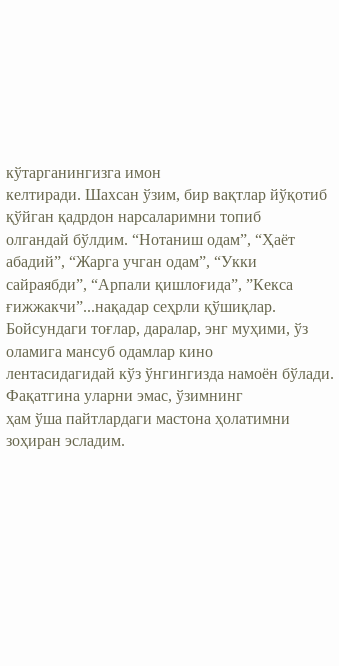кўтарганингизга имон
келтиради. Шахсан ўзим, бир вақтлар йўқотиб қўйган қадрдон нарсаларимни топиб
олгандай бўлдим. “Нотаниш одам”, “Ҳаёт абадий”, “Жарга учган одам”, “Укки сайраябди”, “Арпали қишлоғида”, ”Кекса ғижжакчи”...нақадар сеҳрли қўшиқлар.
Бойсундаги тоғлар, даралар, энг муҳими, ўз оламига мансуб одамлар кино
лентасидагидай кўз ўнгингизда намоён бўлади. Фақатгина уларни эмас, ўзимнинг
ҳам ўша пайтлардаги мастона ҳолатимни зоҳиран эсладим.